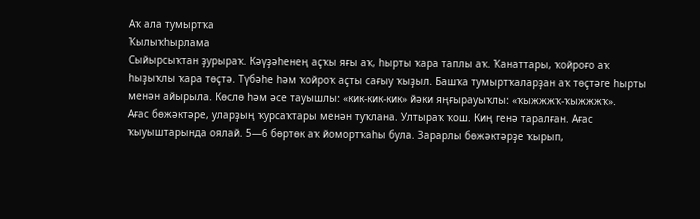Аҡ ала тумыртҡа
Ҡылыҡһырлама
Сыйырсыҡтан ҙурыраҡ. Кәүҙәһенең аҫҡы яғы аҡ, һырты ҡара таплы аҡ. Ҡанаттары, ҡойроғо аҡ һыҙыҡлы ҡара төҫтә. Түбәһе һәм ҡойроҡ аҫты сағыу ҡыҙыл. Башҡа тумыртҡаларҙан аҡ төҫтәге һырты менән айырыла. Көслө һәм әсе тауышлы: «кик-кик-кик» йәки яңғырауыҡлы: «ҡыжжжҡ-ҡыжжжҡ».
Ағас бөжәктәре, уларҙың ҡурсаҡтары менән туҡлана. Ултыраҡ ҡош. Киң генә таралған. Ағас ҡыуыштарында оялай. 5—6 бөртөк аҡ йомортҡаһы була. Зарарлы бөжәктәрҙе ҡырып,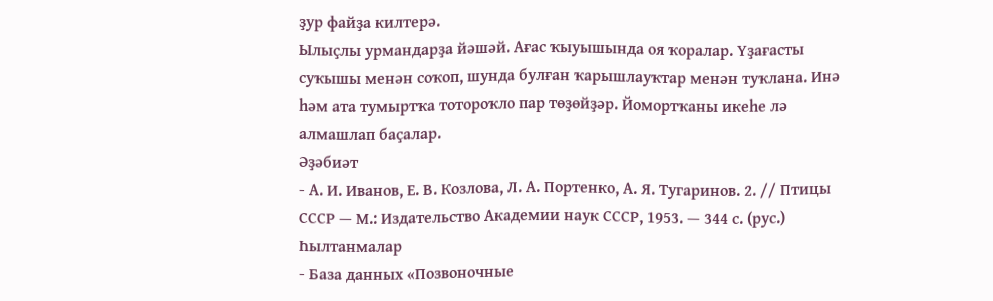ҙур файҙа килтерә.
Ылыҫлы урмандарҙа йәшәй. Ағас ҡыуышында оя ҡоралар. Үҙағасты суҡышы менән соҡоп, шунда булған ҡарышлауҡтар менән туҡлана. Инә һәм ата тумыртҡа тотороҡло пар төҙөйҙәр. Йомортҡаны икеһе лә алмашлап баҫалар.
Әҙәбиәт
- А. И. Иванов, Е. В. Козлова, Л. А. Портенко, А. Я. Тугаринов. 2. // Птицы СССР — М.: Издательство Академии наук СССР, 1953. — 344 с. (рус.)
Һылтанмалар
- База данных «Позвоночные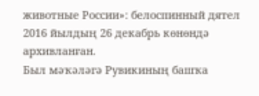животные России»: белоспинный дятел 2016 йылдың 26 декабрь көнөндә архивланған.
Был мәҡәләгә Рувикиның башҡа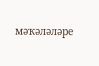мәҡәләләре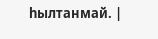һылтанмай. |